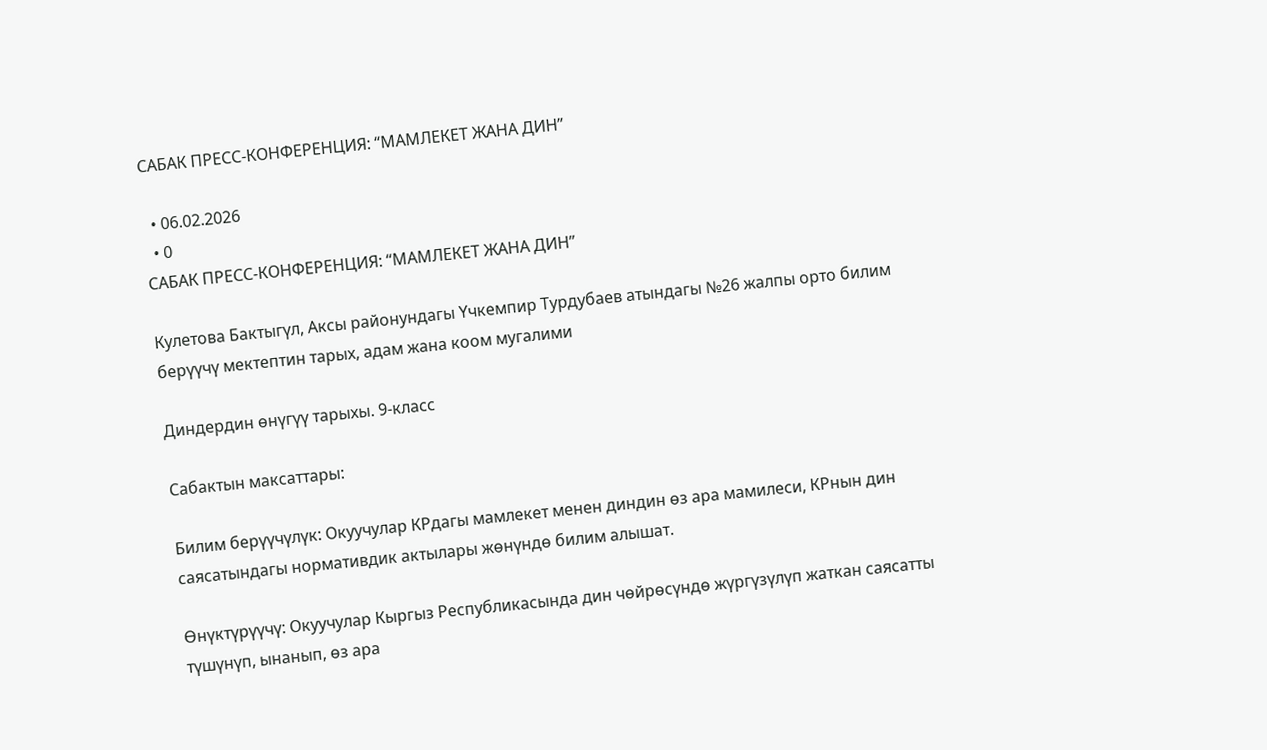САБАК ПРЕСС-КОНФЕРЕНЦИЯ: “МАМЛЕКЕТ ЖАНА ДИН”

  • 06.02.2026
  • 0
САБАК ПРЕСС-КОНФЕРЕНЦИЯ: “МАМЛЕКЕТ ЖАНА ДИН”

Кулетова Бактыгүл, Аксы районундагы Үчкемпир Турдубаев атындагы №26 жалпы орто билим берүүчү мектептин тарых, адам жана коом мугалими

Диндердин өнүгүү тарыхы. 9-класс

Сабактын максаттары:

Билим берүүчүлүк: Окуучулар КРдагы мамлекет менен диндин өз ара мамилеси, КРнын дин саясатындагы нормативдик актылары жөнүндө билим алышат.

Өнүктүрүүчү: Окуучулар Кыргыз Республикасында дин чөйрөсүндө жүргүзүлүп жаткан саясатты түшүнүп, ынанып, өз ара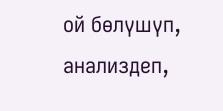ой бөлүшүп, анализдеп,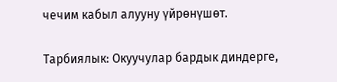чечим кабыл алууну үйрөнүшөт.

Тарбиялык: Окуучулар бардык диндерге,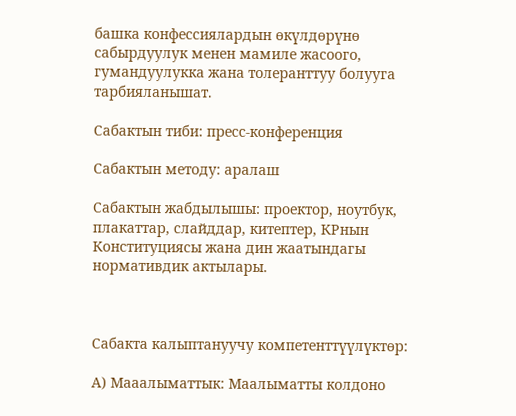башка конфессиялардын өкүлдөрүнө сабырдуулук менен мамиле жасоого, гумандуулукка жана толеранттуу болууга тарбияланышат.

Сабактын тиби: пресс-конференция

Сабактын методу: аралаш

Сабактын жабдылышы: проектор, ноутбук, плакаттар, слайддар, китептер, КРнын Конституциясы жана дин жаатындагы нормативдик актылары.



Сабакта калыптануучу компетенттүүлүктөр:

А) Мааалыматтык: Маалыматты колдоно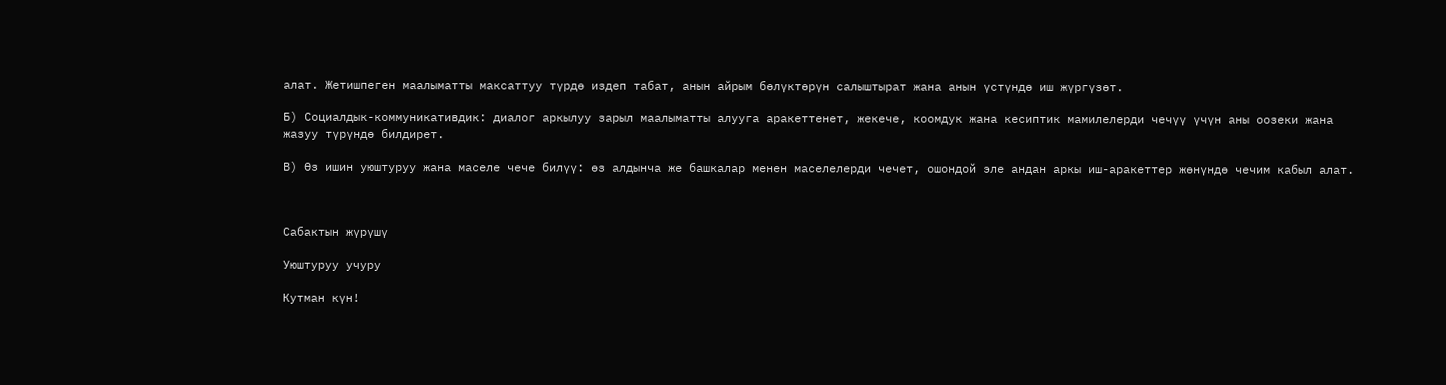алат. Жетишпеген маалыматты максаттуу түрдө издеп табат, анын айрым бөлүктөрүн салыштырат жана анын үстүндө иш жүргүзөт.

Б) Социалдык-коммуникативдик: диалог аркылуу зарыл маалыматты алууга аракеттенет, жекече, коомдук жана кесиптик мамилелерди чечүү үчүн аны оозеки жана жазуу түрүндө билдирет.

В) Өз ишин уюштуруу жана маселе чече билүү: өз алдынча же башкалар менен маселелерди чечет, ошондой эле андан аркы иш-аракеттер жөнүндө чечим кабыл алат.



Сабактын жүрүшү

Уюштуруу учуру

Кутман күн!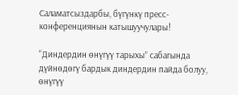Саламатсыздарбы, бүгүнкү пресс-конференциянын катышуучулары!

“Диндердин өнүгүү тарыхы” сабагында дүйнөдөгү бардык диндердин пайда болуу, өнүгүү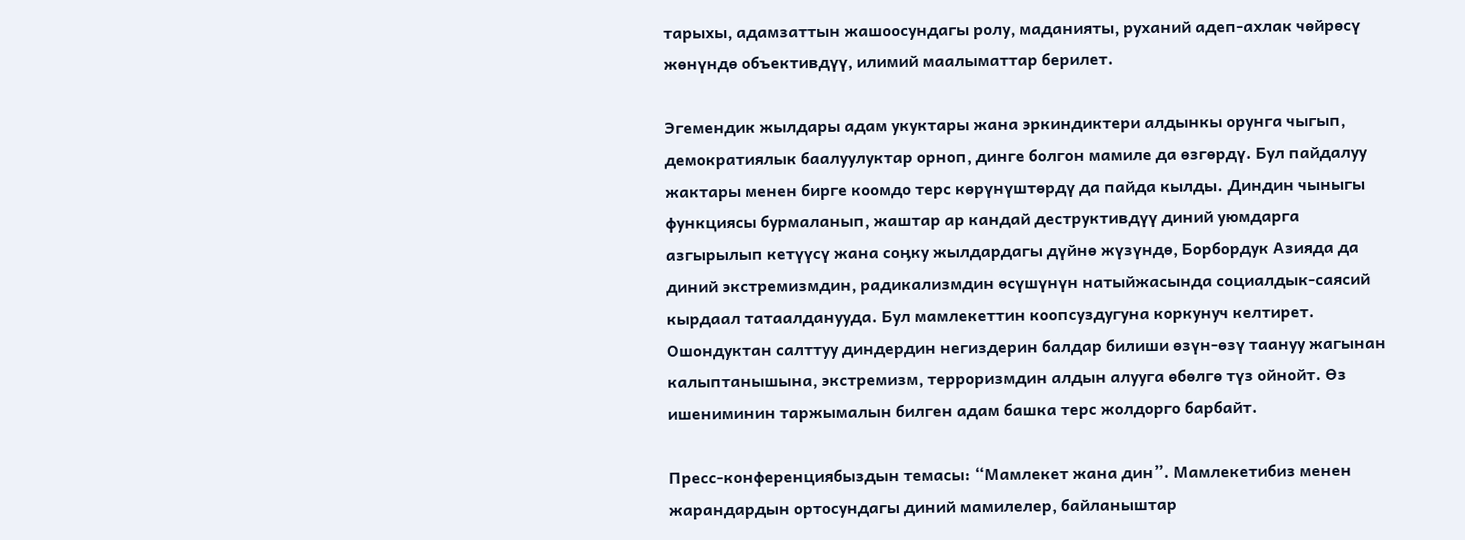тарыхы, адамзаттын жашоосундагы ролу, маданияты, руханий адеп-ахлак чөйрөсү жөнүндө объективдүү, илимий маалыматтар берилет.

Эгемендик жылдары адам укуктары жана эркиндиктери алдынкы орунга чыгып, демократиялык баалуулуктар орноп, динге болгон мамиле да өзгөрдү. Бул пайдалуу жактары менен бирге коомдо терс көрүнүштөрдү да пайда кылды. Диндин чыныгы функциясы бурмаланып, жаштар ар кандай деструктивдүү диний уюмдарга азгырылып кетүүсү жана соӊку жылдардагы дүйнө жүзүндө, Борбордук Азияда да диний экстремизмдин, радикализмдин өсүшүнүн натыйжасында социалдык-саясий кырдаал татаалданууда. Бул мамлекеттин коопсуздугуна коркунуч келтирет. Ошондуктан салттуу диндердин негиздерин балдар билиши өзүн-өзү таануу жагынан калыптанышына, экстремизм, терроризмдин алдын алууга өбөлгө түз ойнойт. Өз ишениминин таржымалын билген адам башка терс жолдорго барбайт.

Пресс-конференциябыздын темасы: “Мамлекет жана дин”. Мамлекетибиз менен жарандардын ортосундагы диний мамилелер, байланыштар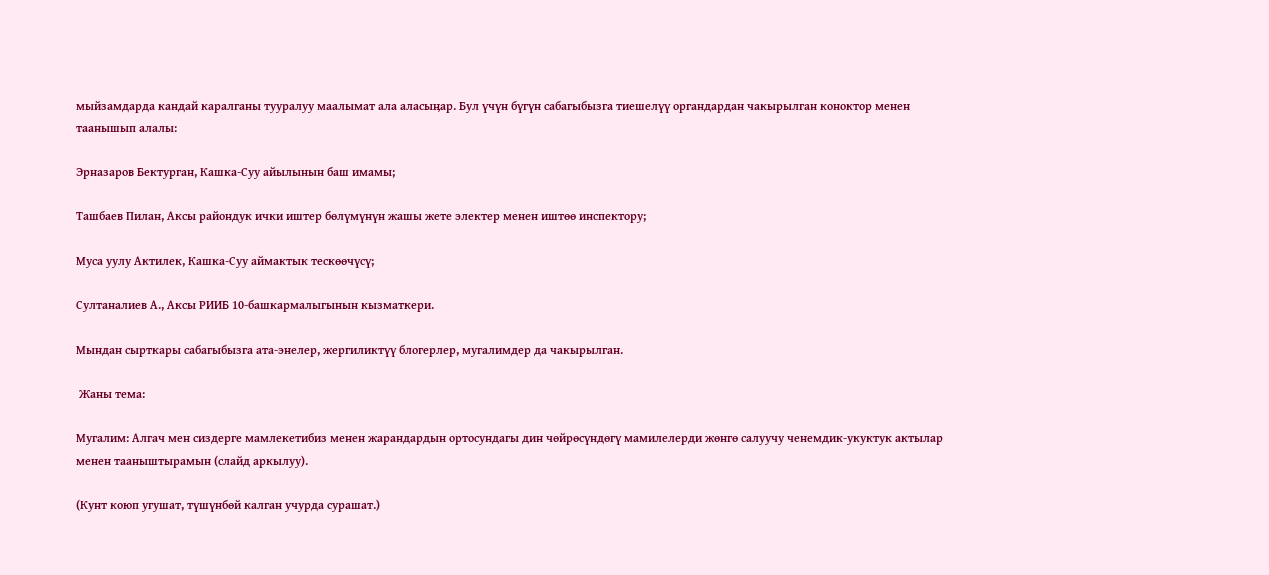мыйзамдарда кандай каралганы тууралуу маалымат ала аласыӊар. Бул үчүн бүгүн сабагыбызга тиешелүү органдардан чакырылган коноктор менен таанышып алалы:

Эрназаров Бектурган, Кашка-Суу айылынын баш имамы;

Ташбаев Пилан, Аксы райондук ички иштер бөлүмүнүн жашы жете электер менен иштөө инспектору;

Муса уулу Актилек, Кашка-Суу аймактык тескөөчүсү;

Султаналиев А., Аксы РИИБ 10-башкармалыгынын кызматкери.

Мындан сырткары сабагыбызга ата-энелер, жергиликтүү блогерлер, мугалимдер да чакырылган.

 Жаны тема:

Мугалим: Алгач мен сиздерге мамлекетибиз менен жарандардын ортосундагы дин чөйрөсүндөгү мамилелерди жөнгө салуучу ченемдик-укуктук актылар менен тааныштырамын (слайд аркылуу).

(Кунт коюп угушат, түшүнбөй калган учурда сурашат.)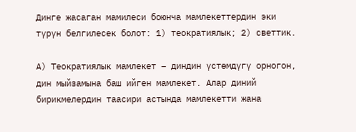Динге жасаган мамилеси боюнча мамлекеттердин эки түрүн белгилесек болот: 1) теократиялык; 2) светтик.

А) Теократиялык мамлекет – диндин үстөмдүгү орногон, дин мыйзамына баш ийген мамлекет. Алар диний бирикмелердин таасири астында мамлекетти жана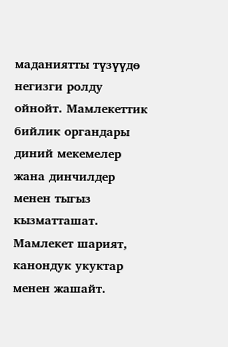маданиятты түзүүдө негизги ролду ойнойт. Мамлекеттик бийлик органдары диний мекемелер жана динчилдер менен тыгыз кызматташат. Мамлекет шарият, канондук укуктар менен жашайт.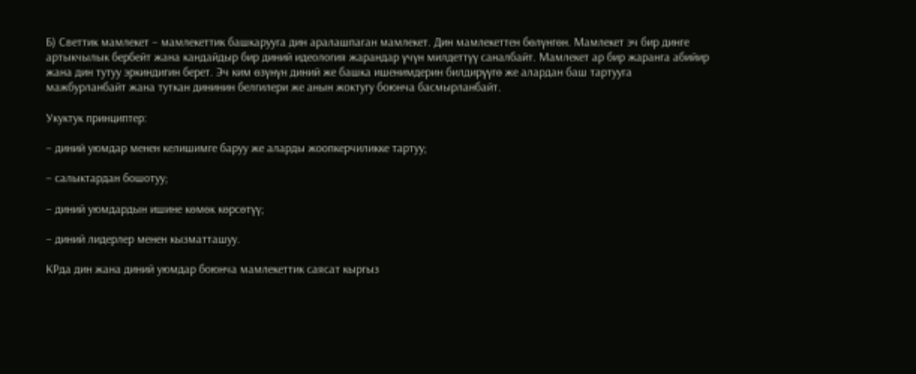Б) Светтик мамлекет – мамлекеттик башкарууга дин аралашпаган мамлекет. Дин мамлекеттен бөлүнгөн. Мамлекет эч бир динге артыкчылык бербейт жана кандайдыр бир диний идеология жарандар үчүн милдеттүү саналбайт. Мамлекет ар бир жаранга абийир жана дин тутуу эркиндигин берет. Эч ким өзүнүн диний же башка ишенимдерин билдирүүгө же алардан баш тартууга мажбурланбайт жана туткан дининин белгилери же анын жоктугу боюнча басмырланбайт.

Укуктук принциптер:

– диний уюмдар менен келишимге баруу же аларды жоопкерчиликке тартуу;

– салыктардан бошотуу;

– диний уюмдардын ишине көмөк көрсөтүү;

– диний лидерлер менен кызматташуу.

КРда дин жана диний уюмдар боюнча мамлекеттик саясат кыргыз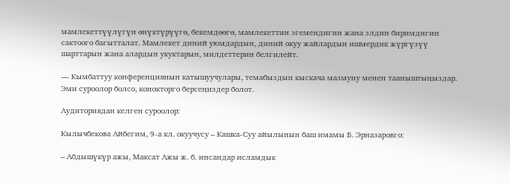мамлекеттүүлүгүн өнүктүрүүгө, бекемдөөгө, мамлекеттин эгемендигин жана элдин биримдигин сактоого багытталат. Мамлекет диний уюмдардын, диний окуу жайлардын ишмердик жүргүзүү шарттарын жана алардын укуктарын, милдеттерин белгилейт.

— Кымбаттуу конференциянын катышуучулары, темабыздын кыскача мазмуну менен тааныштыӊыздар. Эми суроолор болсо, конокторго берсеӊиздер болот.

Аудиториядан келген суроолор:

Кылычбекова Айбегим, 9-а кл. окуучусу – Кашка-Суу айылынын баш имамы Б. Эрназаровго:

– Абдышүкүр ажы, Максат Ажы ж. б. инсандар исламдык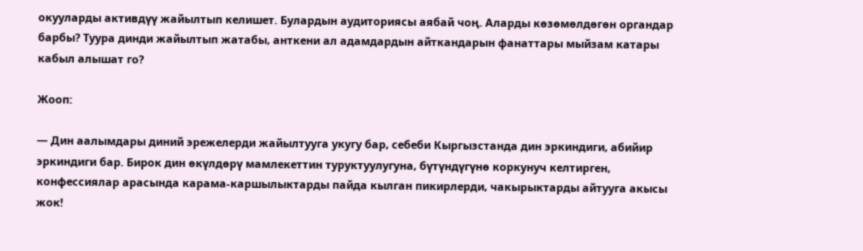окууларды активдүү жайылтып келишет. Булардын аудиториясы аябай чоӊ. Аларды көзөмөлдөгөн органдар барбы? Туура динди жайылтып жатабы, анткени ал адамдардын айткандарын фанаттары мыйзам катары кабыл алышат го?

Жооп:

— Дин аалымдары диний эрежелерди жайылтууга укугу бар, себеби Кыргызстанда дин эркиндиги, абийир эркиндиги бар. Бирок дин өкүлдөрү мамлекеттин туруктуулугуна, бүтүндүгүнө коркунуч келтирген, конфессиялар арасында карама-каршылыктарды пайда кылган пикирлерди, чакырыктарды айтууга акысы жок!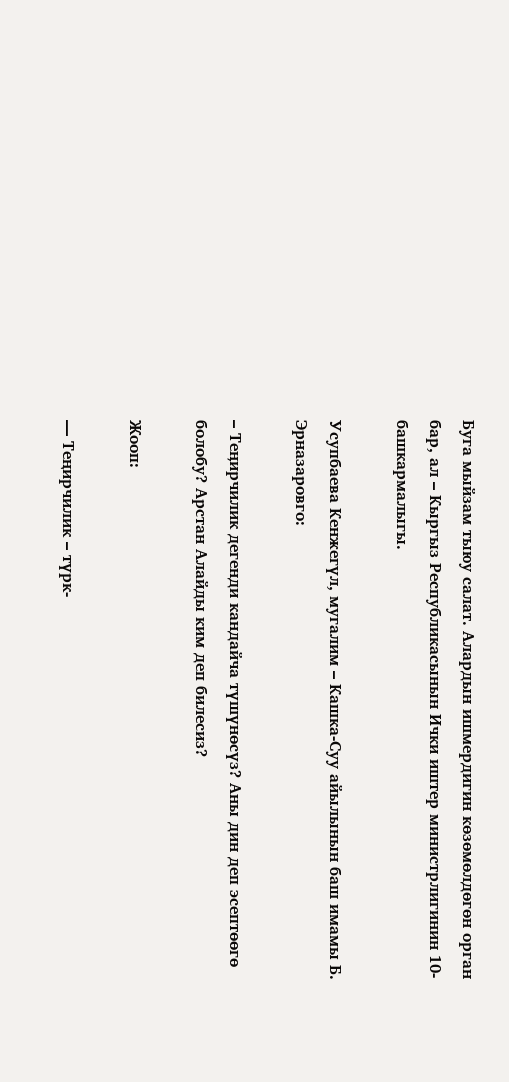Буга мыйзам тыюу салат. Алардын ишмердигин көзөмөлдөгөн орган бар, ал – Кыргыз Республикасынын Ички иштер министрлигинин 10-башкармалыгы.

Усупбаева Кенжегүл, мугалим – Кашка-Суу айылынын баш имамы Б. Эрназаровго:

– Теӊирчилик дегенди кандайча түшүнөсүз? Аны дин деп эсептөөгө болобу? Арстан Алайды ким деп билесиз?

Жооп:

— Теңирчилик – түрк-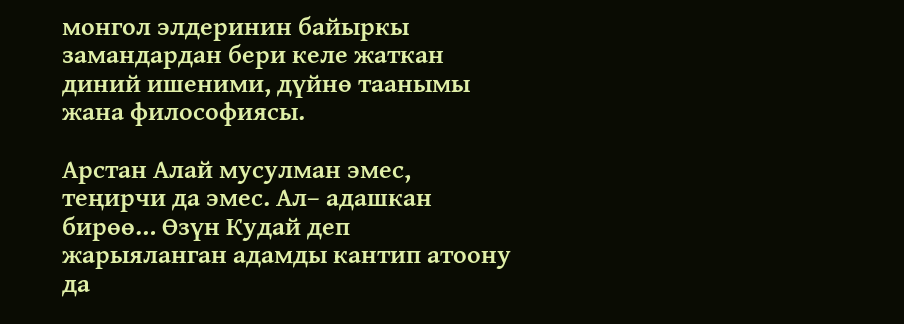монгол элдеринин байыркы замандардан бери келе жаткан диний ишеними, дүйнө таанымы жана философиясы.

Арстан Алай мусулман эмес, теңирчи да эмес. Ал– адашкан бирөө… Өзүн Кудай деп жарыяланган адамды кантип атоону да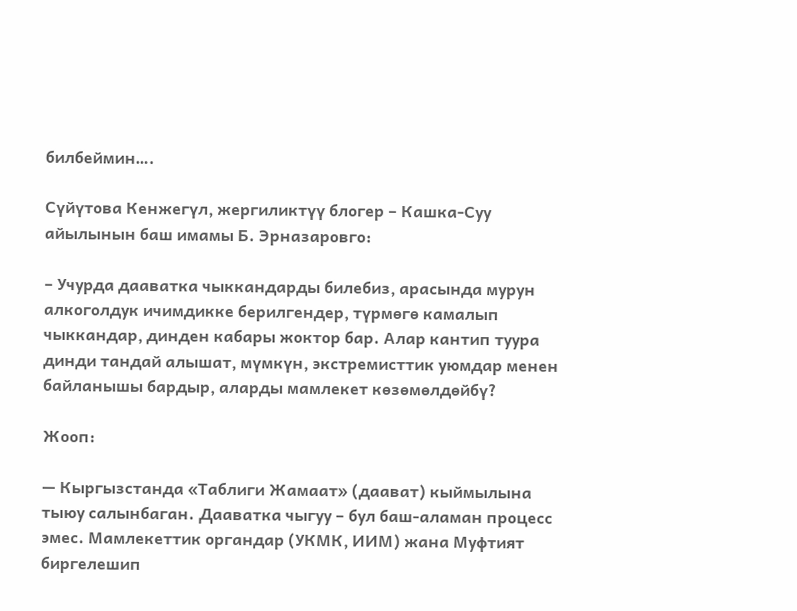билбеймин….

Сүйүтова Кенжегүл, жергиликтүү блогер – Кашка-Суу айылынын баш имамы Б. Эрназаровго:

– Учурда дааватка чыккандарды билебиз, арасында мурун алкоголдук ичимдикке берилгендер, түрмөгө камалып чыккандар, динден кабары жоктор бар. Алар кантип туура динди тандай алышат, мүмкүн, экстремисттик уюмдар менен байланышы бардыр, аларды мамлекет көзөмөлдөйбү?

Жооп:

— Кыргызстанда «Таблиги Жамаат» (даават) кыймылына тыюу салынбаган. Дааватка чыгуу – бул баш-аламан процесс эмес. Мамлекеттик органдар (УКМК, ИИМ) жана Муфтият биргелешип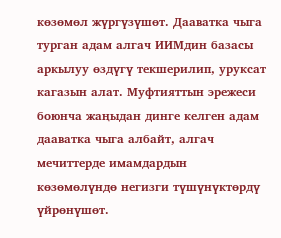көзөмөл жүргүзүшөт. Дааватка чыга турган адам алгач ИИМдин базасы аркылуу өздүгү текшерилип, уруксат кагазын алат. Муфтияттын эрежеси боюнча жаңыдан динге келген адам дааватка чыга албайт, алгач мечиттерде имамдардын көзөмөлүндө негизги түшүнүктөрдү үйрөнүшөт.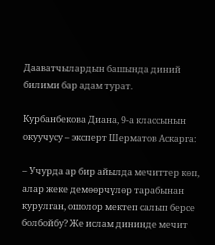Дааватчылардын башында диний билими бар адам турат.

Курбанбекова Диана, 9-а классынын окуучусу – эксперт Шерматов Аскарга:

– Учурда ар бир айылда мечиттер көп, алар жеке демөөрчүлөр тарабынан курулган, ошолор мектеп салып берсе болбойбу? Же ислам дининде мечит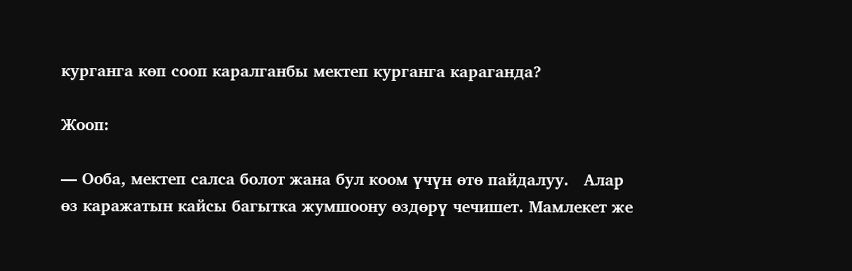курганга көп сооп каралганбы мектеп курганга караганда?

Жооп:

— Ооба, мектеп салса болот жана бул коом үчүн өтө пайдалуу.   Алар өз каражатын кайсы багытка жумшоону өздөрү чечишет. Мамлекет же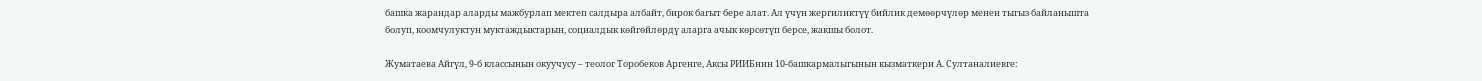башка жарандар аларды мажбурлап мектеп салдыра албайт, бирок багыт бере алат. Ал үчүн жергиликтүү бийлик демөөрчүлөр менен тыгыз байланышта болуп, коомчулуктун муктаждыктарын, социалдык көйгөйлөрдү аларга ачык көрсөтүп берсе, жакшы болот.

Жуматаева Айгүл, 9-б классынын окуучусу – теолог Торобеков Аргенге, Аксы РИИБнин 10-башкармалыгынын кызматкери А. Султаналиевге: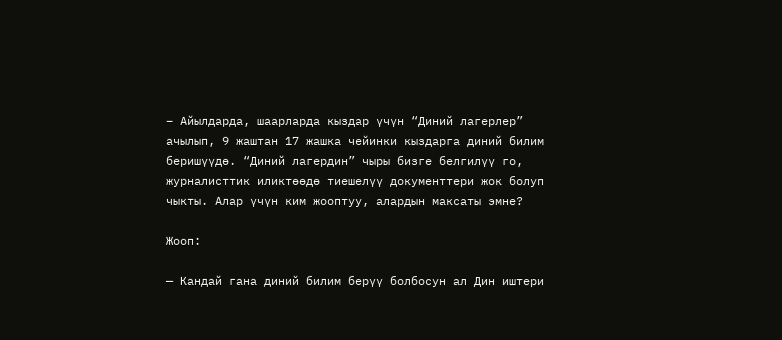– Айылдарда, шаарларда кыздар үчүн “Диний лагерлер” ачылып, 9 жаштан 17 жашка чейинки кыздарга диний билим беришүүдө. “Диний лагердин” чыры бизге белгилүү го, журналисттик иликтөөдө тиешелүү документтери жок болуп чыкты. Алар үчүн ким жооптуу, алардын максаты эмне?

Жооп:

— Кандай гана диний билим берүү болбосун ал Дин иштери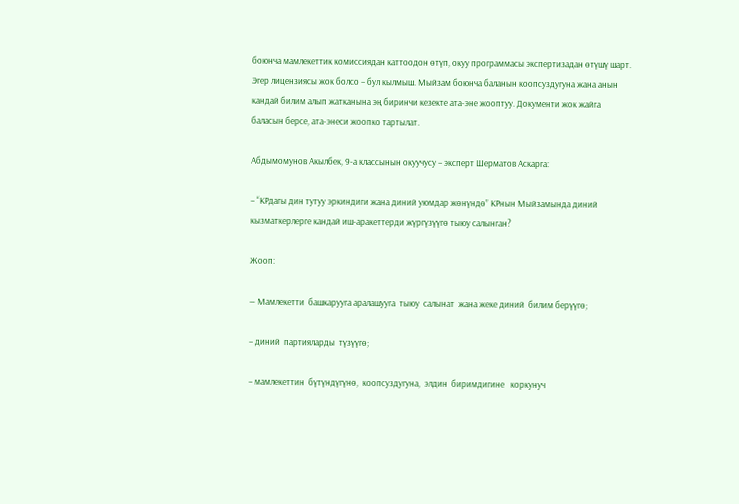боюнча мамлекеттик комиссиядан каттоодон өтүп, окуу программасы экспертизадан өтүшү шарт. Эгер лицензиясы жок болсо – бул кылмыш. Мыйзам боюнча баланын коопсуздугуна жана анын кандай билим алып жатканына эң биринчи кезекте ата-эне жооптуу. Документи жок жайга баласын берсе, ата-энеси жоопко тартылат.

Абдымомунов Акылбек, 9-а классынын окуучусу – эксперт Шерматов Аскарга:

– “КРдагы дин тутуу эркиндиги жана диний уюмдар жөнүндө” КРнын Мыйзамында диний кызматкерлерге кандай иш-аракеттерди жүргүзүүгө тыюу салынган?

Жооп:

— Мамлекетти  башкарууга аралашууга  тыюу  салынат  жана жеке диний  билим берүүгө;

– диний  партияларды  түзүүгө;

– мамлекеттин  бүтүндүгүнө,  коопсуздугуна,  элдин  биримдигине   коркунуч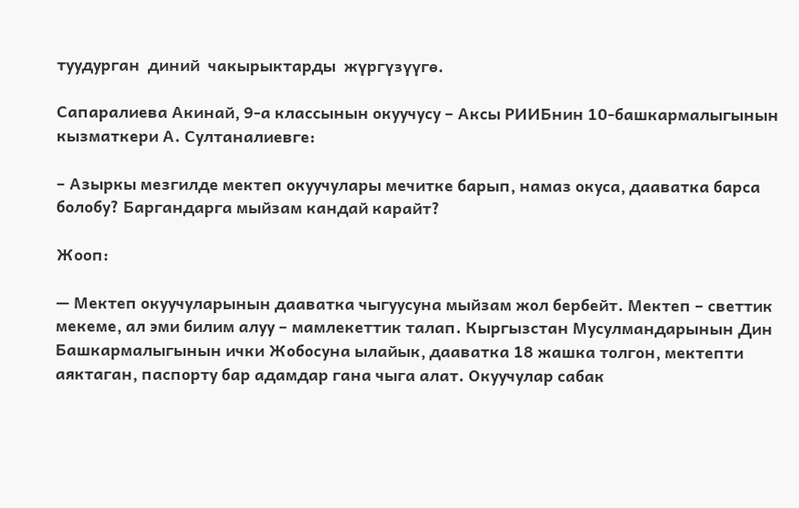туудурган  диний  чакырыктарды  жүргүзүүгө.

Сапаралиева Акинай, 9-а классынын окуучусу – Аксы РИИБнин 10-башкармалыгынын кызматкери А. Султаналиевге:

– Азыркы мезгилде мектеп окуучулары мечитке барып, намаз окуса, дааватка барса болобу? Баргандарга мыйзам кандай карайт?

Жооп:

— Мектеп окуучуларынын дааватка чыгуусуна мыйзам жол бербейт. Мектеп – светтик мекеме, ал эми билим алуу – мамлекеттик талап. Кыргызстан Мусулмандарынын Дин Башкармалыгынын ички Жобосуна ылайык, дааватка 18 жашка толгон, мектепти аяктаган, паспорту бар адамдар гана чыга алат. Окуучулар сабак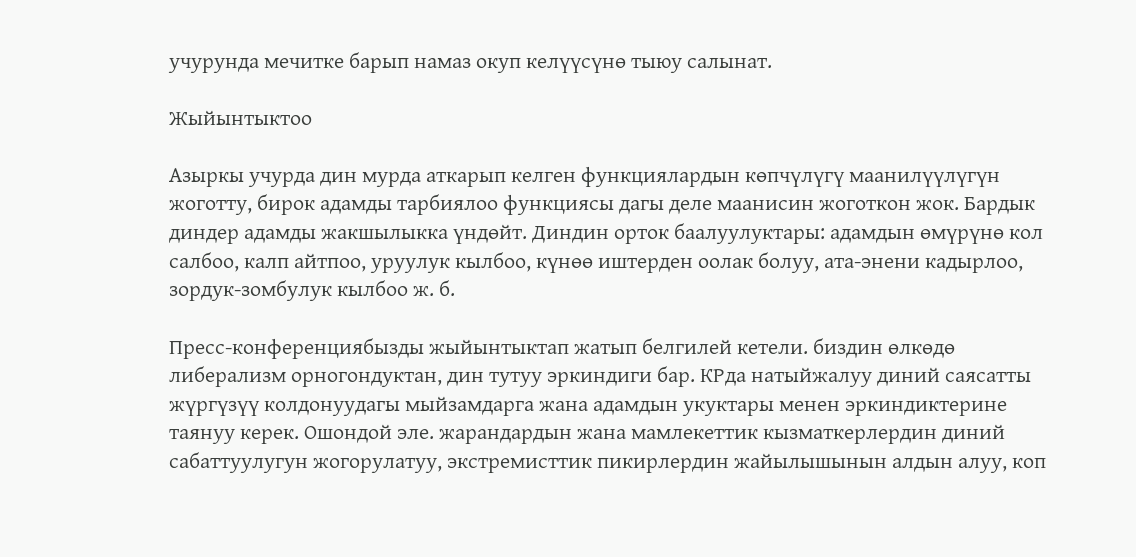учурунда мечитке барып намаз окуп келүүсүнө тыюу салынат.

Жыйынтыктоо

Азыркы учурда дин мурда аткарып келген функциялардын көпчүлүгү маанилүүлүгүн жоготту, бирок адамды тарбиялоо функциясы дагы деле маанисин жоготкон жок. Бардык диндер адамды жакшылыкка үндөйт. Диндин орток баалуулуктары: адамдын өмүрүнө кол салбоо, калп айтпоо, уруулук кылбоо, күнөө иштерден оолак болуу, ата-энени кадырлоо, зордук-зомбулук кылбоо ж. б.

Пресс-конференциябызды жыйынтыктап жатып белгилей кетели. биздин өлкөдө либерализм орногондуктан, дин тутуу эркиндиги бар. КРда натыйжалуу диний саясатты жүргүзүү колдонуудагы мыйзамдарга жана адамдын укуктары менен эркиндиктерине таянуу керек. Ошондой эле. жарандардын жана мамлекеттик кызматкерлердин диний сабаттуулугун жогорулатуу, экстремисттик пикирлердин жайылышынын алдын алуу, коп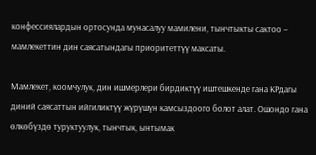конфессиялардын ортосунда мунасалуу мамилени, тынчтыкты сактоо – мамлекеттин дин саясатындагы приоритеттүү максаты.

Мамлекет, коомчулук, дин ишмерлери бирдиктүү иштешкенде гана КРдагы диний саясаттын ийгиликтүү жүрүшүн камсыздоого болот алат. Ошондо гана өлкөбүздө туруктуулук, тынчтык, ынтымак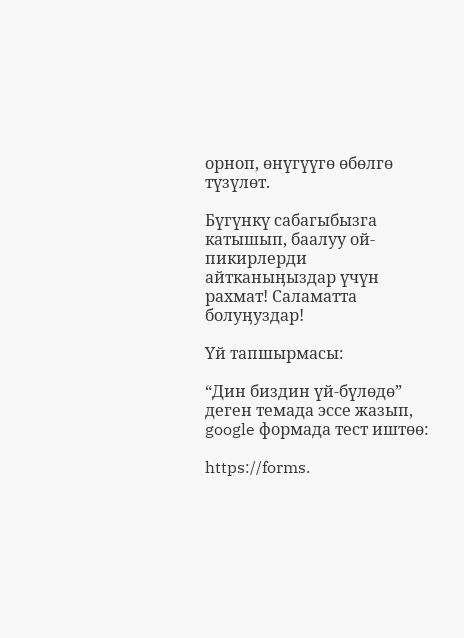орноп, өнүгүүгө өбөлгө түзүлөт.

Бүгүнкү сабагыбызга катышып, баалуу ой-пикирлерди айтканыӊыздар үчүн рахмат! Саламатта болуӊуздар!

Үй тапшырмасы:

“Дин биздин үй-бүлөдө” деген темада эссе жазып, google формада тест иштөө:

https://forms.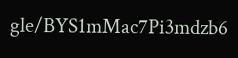gle/BYS1mMac7Pi3mdzb6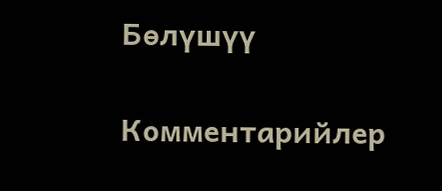Бөлүшүү

Комментарийлер